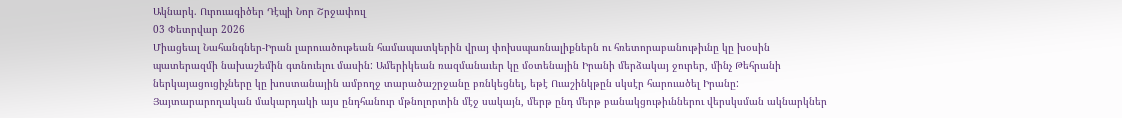Ակնարկ. Ուրուագիծեր Դէպի Նոր Շրջափուլ
03 Փետրվար 2026
Միացեալ Նահանգներ-Իրան լարուածութեան համապատկերին վրայ փոխսպառնալիքներն ու հռետորաբանութիւնը կը խօսին պատերազմի նախաշեմին գտնուելու մասին: Ամերիկեան ռազմանաւեր կը մօտենային Իրանի մերձակայ ջուրեր, մինչ Թեհրանի ներկայացուցիչները կը խոստանային ամբողջ տարածաշրջանը բռնկեցնել, եթէ Ուաշինկթըն սկսէր հարուածել Իրանը:
Յայտարարողական մակարդակի այս ընդհանուր մթնոլորտին մէջ սակայն, մերթ ընդ մերթ բանակցութիւններու վերսկսման ակնարկներ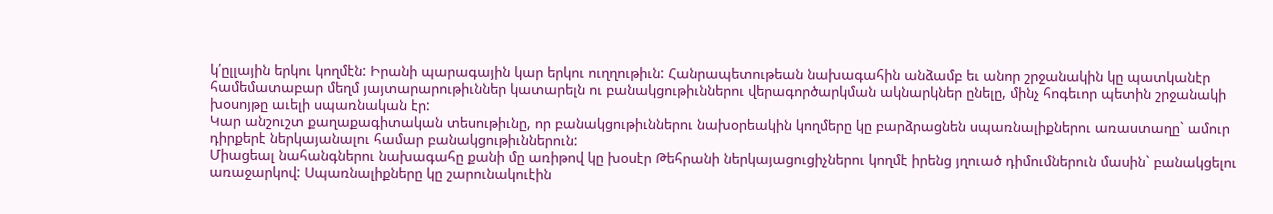կ՛ըլլային երկու կողմէն: Իրանի պարագային կար երկու ուղղութիւն: Հանրապետութեան նախագահին անձամբ եւ անոր շրջանակին կը պատկանէր համեմատաբար մեղմ յայտարարութիւններ կատարելն ու բանակցութիւններու վերագործարկման ակնարկներ ընելը, մինչ հոգեւոր պետին շրջանակի խօսոյթը աւելի սպառնական էր:
Կար անշուշտ քաղաքագիտական տեսութիւնը, որ բանակցութիւններու նախօրեակին կողմերը կը բարձրացնեն սպառնալիքներու առաստաղը` ամուր դիրքերէ ներկայանալու համար բանակցութիւններուն:
Միացեալ նահանգներու նախագահը քանի մը առիթով կը խօսէր Թեհրանի ներկայացուցիչներու կողմէ իրենց յղուած դիմումներուն մասին` բանակցելու առաջարկով: Սպառնալիքները կը շարունակուէին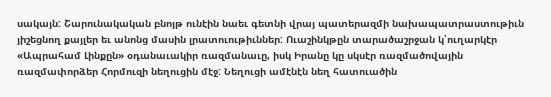սակայն: Շարունակական բնոյթ ունէին նաեւ գետնի վրայ պատերազմի նախապատրաստութիւն յիշեցնող քայլեր եւ անոնց մասին լրատուութիւններ: Ուաշինկթըն տարածաշրջան կ՛ուղարկէր «Ապրահամ Լինքըն» օդանաւակիր ռազմանաւը, իսկ Իրանը կը սկսէր ռազմածովային ռազմափորձեր Հորմուզի նեղուցին մէջ: Նեղուցի ամէնէն նեղ հատուածին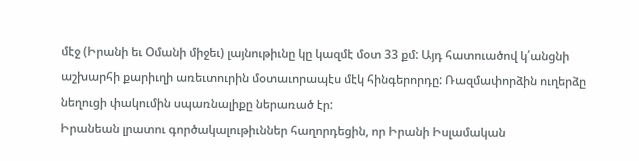մէջ (Իրանի եւ Օմանի միջեւ) լայնութիւնը կը կազմէ մօտ 33 քմ: Այդ հատուածով կ՛անցնի աշխարհի քարիւղի առեւտուրին մօտաւորապէս մէկ հինգերորդը: Ռազմափորձին ուղերձը նեղուցի փակումին սպառնալիքը ներառած էր:
Իրանեան լրատու գործակալութիւններ հաղորդեցին, որ Իրանի Իսլամական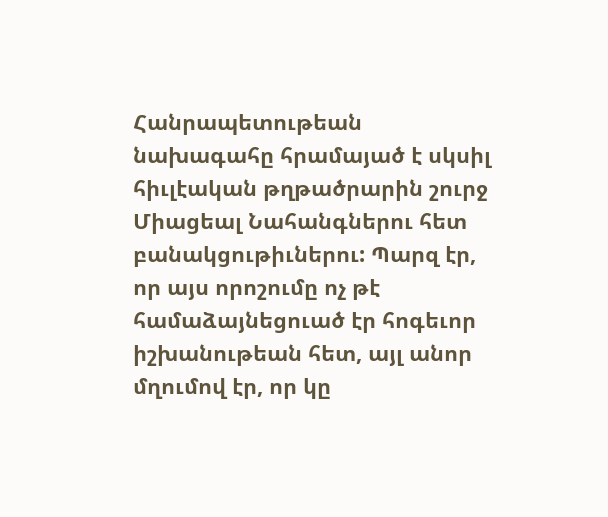Հանրապետութեան նախագահը հրամայած է սկսիլ հիւլէական թղթածրարին շուրջ Միացեալ Նահանգներու հետ բանակցութիւներու: Պարզ էր, որ այս որոշումը ոչ թէ համաձայնեցուած էր հոգեւոր իշխանութեան հետ, այլ անոր մղումով էր, որ կը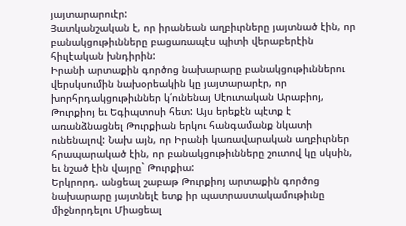յայտարարուէր:
Յատկանշական է, որ իրանեան աղբիւրները յայտնած էին, որ բանակցութիւնները բացառապէս պիտի վերաբերէին հիւլէական խնդիրին:
Իրանի արտաքին գործոց նախարարը բանակցութիւններու վերսկսումին նախօրեակին կը յայտարարէր, որ խորհրդակցութիւններ կ՛ունենայ Սէուտական Արաբիոյ, Թուրքիոյ եւ Եգիպտոսի հետ: Այս երեքէն պէտք է առանձնացնել Թուրքիան երկու հանգամանք նկատի ունենալով: Նախ այն, որ Իրանի կառավարական աղբիւրներ հրապարակած էին, որ բանակցութիւնները շուտով կը սկսին, եւ նշած էին վայրը` Թուրքիա:
Երկրորդ. անցեալ շաբաթ Թուրքիոյ արտաքին գործոց նախարարը յայտնելէ ետք իր պատրաստակամութիւնը միջնորդելու Միացեալ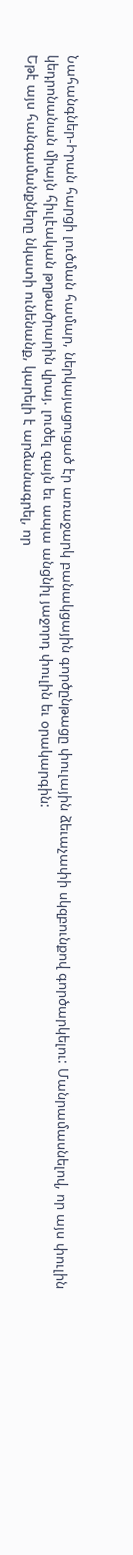Նահանգներ-Իրան հարցի լուծման համար, ներկայացուցած էր առաջարկ բանակցային գործընթացը փուլային ձեւաչափի սկզբունքով գործարկելու: Մանրամասնելով, որ այս փուլին կեդրոնանան միայն հիւլէական թղթածրարին վրայ. լուծել զայն եւ ապա անցնիլ յաջորդ փուլին եւ օրակարգին:
Եթէ այս հանգամանքները նկատի ունենանք, կարելի է արձանագրել, որ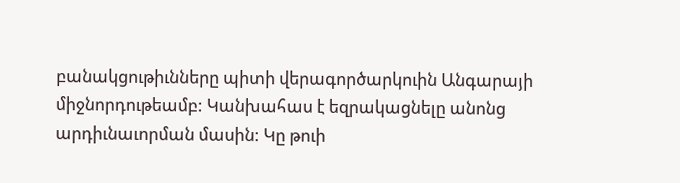բանակցութիւնները պիտի վերագործարկուին Անգարայի միջնորդութեամբ: Կանխահաս է եզրակացնելը անոնց արդիւնաւորման մասին: Կը թուի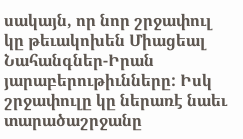սակայն, որ նոր շրջափուլ կը թեւակոխեն Միացեալ Նահանգներ-Իրան յարաբերութիւնները: Իսկ շրջափուլը կը ներառէ նաեւ տարածաշրջանը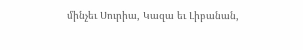մինչեւ Սուրիա, Կազա եւ Լիբանան,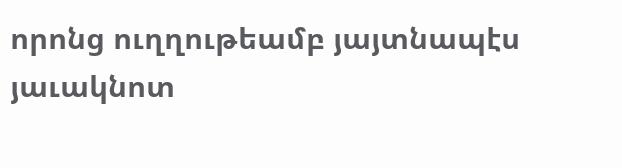որոնց ուղղութեամբ յայտնապէս յաւակնոտ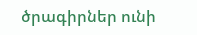ծրագիրներ ունի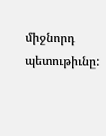միջնորդ պետութիւնը: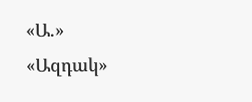«Ա.»
«Ազդակ»